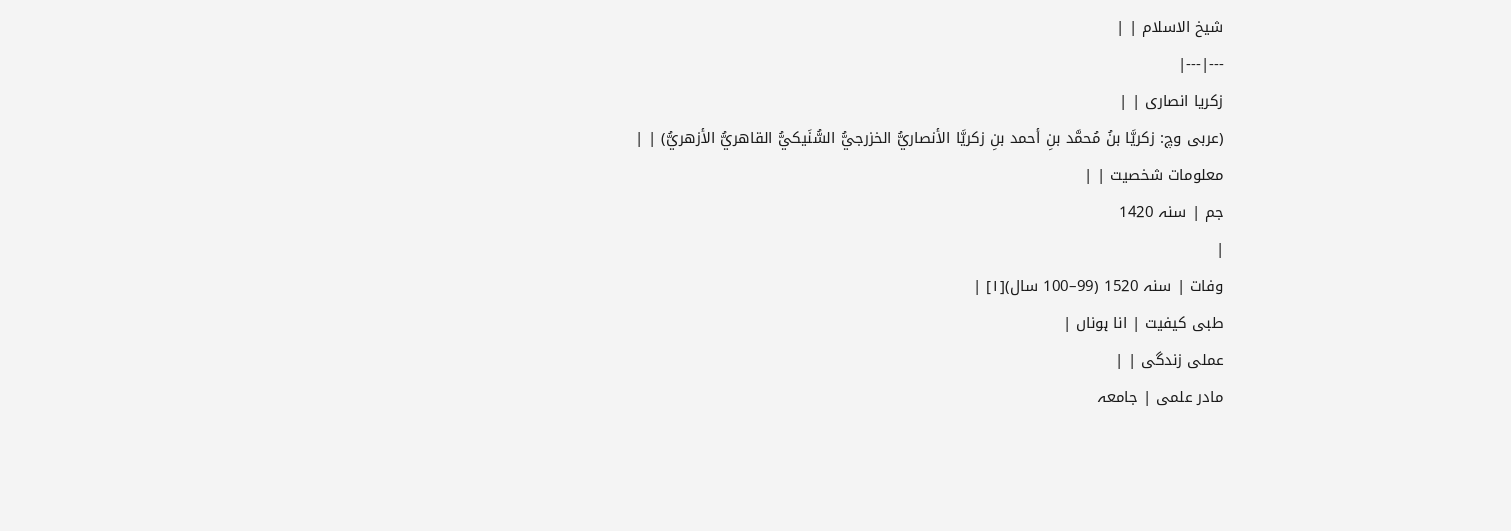شیخ الاسلام | |
---|---|
زکریا انصاری | |
(عربی وچ: زكريَّا بنُ مُحمَّد بنِ أحمد بنِ زكريَّا الأنصاريُّ الخزرجيُّ السُّنَيكيُّ القاهريُّ الأزهريُّ) | |
معلومات شخصیت | |
جم | سنہ 1420
|
وفات | سنہ 1520 (99–100 سال)[۱] |
طبی کیفیت | انا ہوناں |
عملی زندگی | |
مادر علمی | جامعہ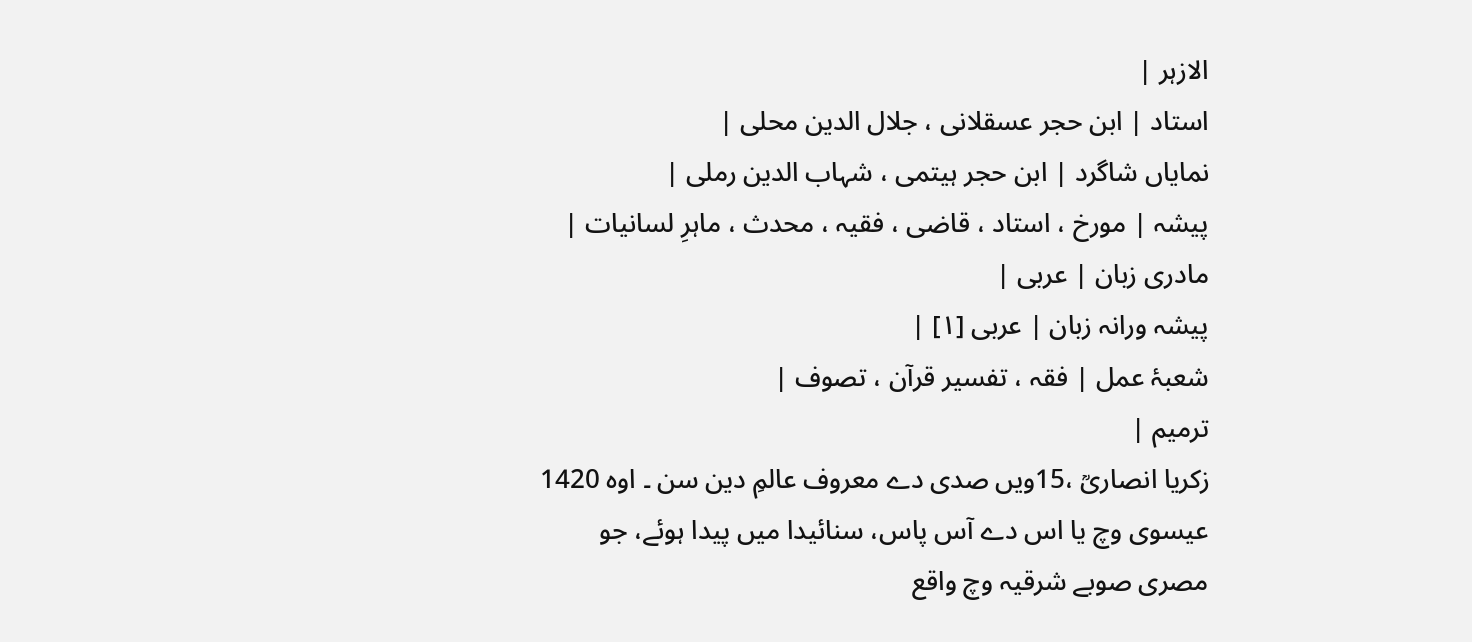الازہر |
استاد | ابن حجر عسقلانی ، جلال الدین محلی |
نمایاں شاگرد | ابن حجر ہیتمی ، شہاب الدین رملی |
پیشہ | مورخ ، استاد ، قاضی ، فقیہ ، محدث ، ماہرِ لسانیات |
مادری زبان | عربی |
پیشہ ورانہ زبان | عربی [۱] |
شعبۂ عمل | فقہ ، تفسیر قرآن ، تصوف |
ترمیم |
زکریا انصاریؒ ،15ويں صدی دے معروف عالمِ دین سن ۔ اوہ 1420 عیسوی وچ یا اس دے آس پاس، سنائیدا ميں پیدا ہوئے، جو مصری صوبے شرقیہ وچ واقع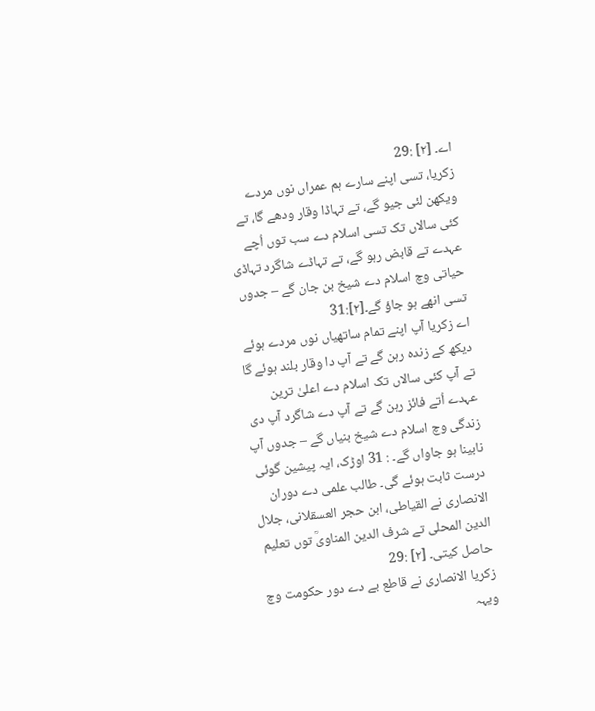اے۔ [۲] :29
زکریا، تسی اپنے سارے ہم عمراں نوں مردے ویکھن لئی جیو گے، تے تہاڈا وقار ودھے گا، تے کئی سالاں تک تسی اسلام دے سب توں اُچے عہدے تے قابض رہو گے، تے تہاڈے شاگرد تہاڈی حیاتی وچ اسلام دے شیخ بن جان گے – جدوں تسی انھے ہو جاؤ گے۔[۲]:31
اے زکریا آپ اپنے تمام ساتھیاں نوں مردے ہوئے دیکھ کے زندہ رہن گے تے آپ دا وقار بلند ہوئے گا تے آپ کئی سالاں تک اسلام دے اعلیٰ ترین عہدے اُتے فائز رہن گے تے آپ دے شاگرد آپ دی زندگی وچ اسلام دے شیخ بنیاں گے – جدوں آپ نابینا ہو جاواں گے۔ : 31 اوڑک، ایہ پیشین گوئی درست ثابت ہوئے گی۔ طالب علمی دے دوران الانصاری نے القیاطی، ابن حجر العسقلانی، جلال الدین المحلی تے شرف الدین المناویؒ توں تعلیم حاصل کيتی۔ [۲] :29
زکریا الانصاری نے قاطع بے دے دور حکومت وچ ویہہ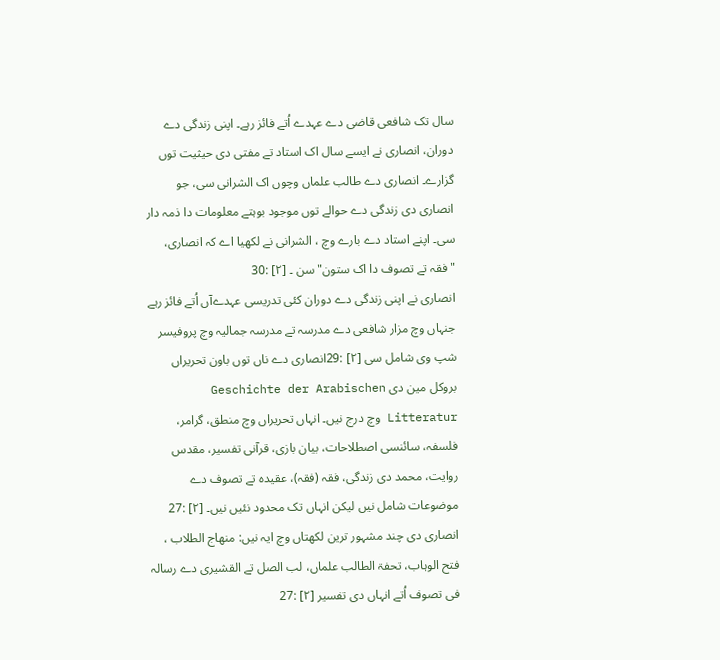سال تک شافعی قاضی دے عہدے اُتے فائز رہے۔ اپنی زندگی دے دوران، انصاری نے ايسے سال اک استاد تے مفتی دی حیثیت توں گزارے۔ انصاری دے طالب علماں وچوں اک الشرانی سی، جو انصاری دی زندگی دے حوالے توں موجود بوہتے معلومات دا ذمہ دار سی۔ اپنے استاد دے بارے وچ ، الشرانی نے لکھیا اے کہ انصاری، "فقہ تے تصوف دا اک ستون" سن ۔ [۲] :30
انصاری نے اپنی زندگی دے دوران کئی تدریسی عہدےآں اُتے فائز رہے جنہاں وچ مزار شافعی دے مدرسہ تے مدرسہ جمالیہ وچ پروفیسر شپ وی شامل سی [۲] :29انصاری دے ناں توں باون تحریراں بروکل مین دی Geschichte der Arabischen Litteratur وچ درج نيں۔ انہاں تحریراں وچ منطق، گرامر، فلسفہ، سائنسی اصطلاحات، بیان بازی، قرآنی تفسیر، مقدس روایت، محمد دی زندگی، فقہ (فقہ)، عقیدہ تے تصوف دے موضوعات شامل نيں لیکن انہاں تک محدود نئيں نيں۔ [۲] :27
انصاری دی چند مشہور ترین لکھتاں وچ ایہ نيں: منھاج الطلاب ، فتح الوہاب، تحفۃ الطالب علماں، لب الصل تے القشیری دے رسالہ فی تصوف اُتے انہاں دی تفسیر [۲] :27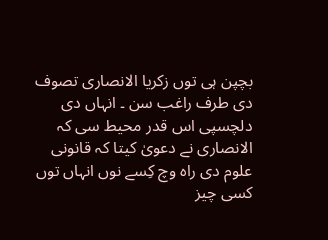بچپن ہی توں زکریا الانصاری تصوف دی طرف راغب سن ۔ انہاں دی دلچسپی اس قدر محیط سی کہ الانصاری نے دعویٰ کيتا کہ قانونی علوم دی راہ وچ کِسے نوں انہاں توں کسی چیز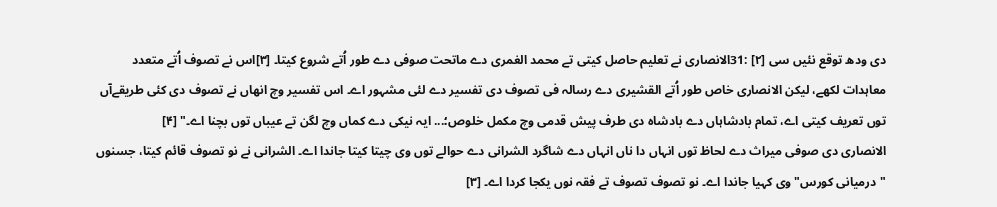دی ودھ توقع نئيں سی [۲] :31الانصاری نے تعلیم حاصل کيتی تے محمد الغمری دے ماتحت صوفی دے طور اُتے شروع کيتا۔ [۳]اس نے تصوف اُتے متعدد معاہدات لکھے، لیکن الانصاری خاص طور اُتے القشیری دے رسالہ فی تصوف دی تفسیر دے لئی مشہور اے۔ اس تفسیر وچ انھاں نے تصوف دی کئی طریقےآں توں تعریف کيتی اے، تمام بادشاہاں دے بادشاہ دی طرف پیش قدمی وچ مکمل خلوص؛... ایہ نیکی دے کماں وچ لگن تے عیباں توں بچنا اے۔" [۴]
الانصاری دی صوفی میراث دے لحاظ توں انہاں دا ناں انہاں دے شاگرد الشرانی دے حوالے توں وی چيتا کيتا جاندا اے۔ الشرانی نے نو تصوف قائم کیتا، جسنوں "درمیانی کورس" وی کہیا جاندا اے۔ نو تصوف تصوف تے فقہ نوں یکجا کردا اے۔ [۳]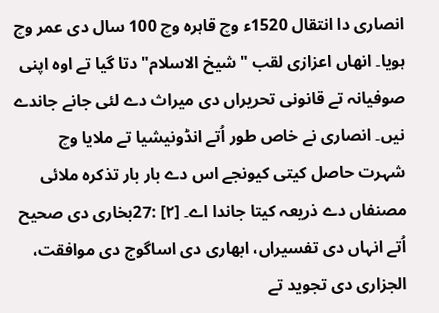انصاری دا انتقال 1520ء وچ قاہرہ وچ 100 سال دی عمر وچ ہويا۔ انھاں اعزازی لقب "شیخ الاسلام" دتا گیا تے اوہ اپنی صوفیانہ تے قانونی تحریراں دی میراث دے لئی جانے جاندے نيں۔ انصاری نے خاص طور اُتے انڈونیشیا تے ملایا وچ شہرت حاصل کيتی کیونجے اس دے بار بار تذکرہ ملائی مصنفاں دے ذریعہ کيتا جاندا اے۔ [۲] :27بخاری دی صحیح اُتے انہاں دی تفسیراں، ابھاری دی اساگوج دی موافقت، الجزاری دی تجوید تے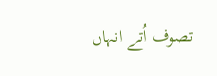تصوف اُتے انہاں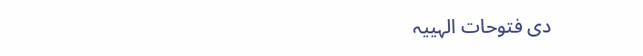دی فتوحات الہییہ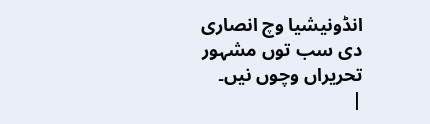انڈونیشیا وچ انصاری دی سب توں مشہور تحریراں وچوں نيں۔
|